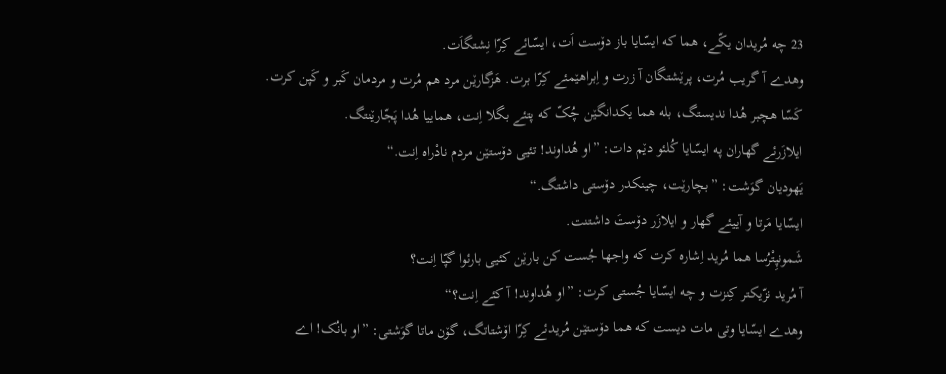23 چه مُریدان یکّے، هما که ایسّایا باز دۆست اَت، ایسّائے کِرّا نِشتگاَت.
وهدے آ گریب مُرت، پرێشتگان آ زرت و اِبراهێمئے کِرّا برت. هَزگارێن مرد هم مُرت و مردمان کَبر و کَپن کرت.
کَسّا هچبر هُدا ندیستگ، بله هما یکدانگێن چُکّ که پتئے بگلا اِنت، هماییا هُدا پَجّارێنتگ.
ایلازَرئے گهاران په ایسّایا کُلئو دێم دات: ”او هُداوند! تئیی دۆستێن مردم نادْراه اِنت.“
یَهودیان گوَشت: ”بچارێت، چینکدر دۆستی داشتگ.“
ایسّایا مَرتا و آییئے گهار و ایلازَر دۆستَ داشتنت.
شَمونپِتْرُسا هما مُرید اِشاره کرت که واجها جُست کن بارێن کئیی بارئوا گپّا اِنت؟
آ مُرید نزّیکتر کِنزت و چه ایسّایا جُستی کرت: ”او هُداوند! آ کئے اِنت؟“
وهدے ایسّایا وتی مات دیست که هما دۆستێن مُریدئے کِرّا اۆشتاتگ، گۆن ماتا گوَشتی: ”او بانُک! اے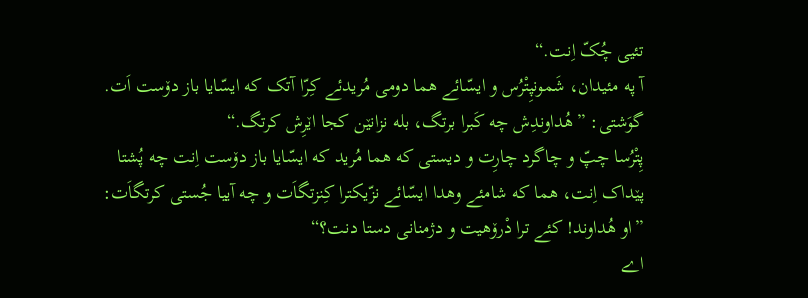تئیی چُکّ اِنت.“
آ په مئیدان، شَمونپِتْرُس و ایسّائے هما دومی مُریدئے کِرّا آتک که ایسّایا باز دۆست اَت. گوَشتی: ”هُداوندِش چه کَبرا برتگ، بله نزانێن کجا اێرِش کرتگ.“
پِتْرُسا چپّ و چاگرد چارِت و دیستی که هما مُرید که ایسّایا باز دۆست اِنت چه پُشتا پێداک اِنت، هما که شامئے وهدا ایسّائے نزّیکترا کِنزتگاَت و چه آییا جُستی کرتگاَت: ”او هُداوند! کئے ترا دْرۆهیت و دژمنانی دستا دنت؟“
اے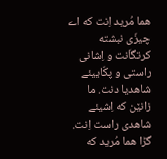هما مُرید اِنت که اے چیزّی نبشته کرتگاَنت و اِشانی راستی و پکّاییئے شاهدیا دنت. ما زانێن که اِشیئے شاهدی راست اِنت.
گڑا هما مُرید که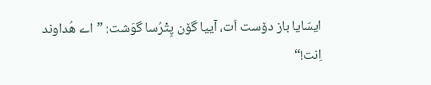ایسّایا باز دۆست اَت، آییا گۆن پِتْرُسا گوَشت: ”اے هُداوند اِنت!“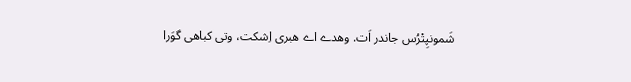شَمونپِتْرُس جاندر اَت. وهدے اے هبری اِشکت، وتی کباهی گوَرا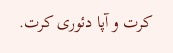کرت و آپا دئوری کرت.